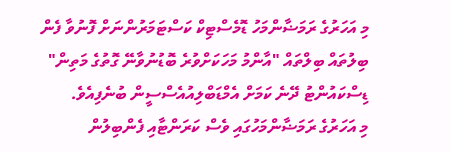މި އަހަރުގެ ރަމަޟާންމަހު ޑޮމެސްޓިކް ކަސްޓަމަރުންނަށް ފޮނުވާ ފެން ބިލުތައް ބިލްތައް "އާންމު މަހަކަށްވުރެ ބޮޑުނުވާނޭ ގޮތުގެ މަތިން" ޑިސްކައުންޓު ދޭނެ ކަމަށް އެމްޑަބްލިއުއެސްސީން ބުނެފިއެވެ.
މި އަހަރުގެ ރަމަޟާންމަހުގައި ވެސް ކަރަންޓާއި ފެންބިލުން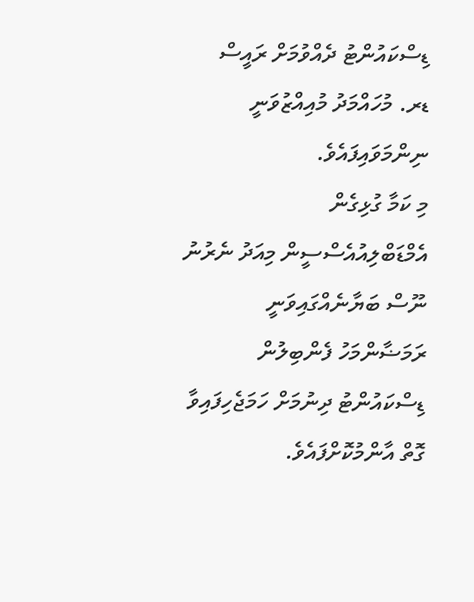ޑިސްކައުންޓު ދެއްވުމަށް ރައީސް ޑރ. މުހައްމަދު މުއިއްޒުވަނީ ނިންމަވައިފައެވެ.
މި ކަމާ ގުޅިގެން އެމްޑަބްލިއުއެސްސީން މިއަދު ނެރުނު ނޫސް ބަޔާނެއްގައިވަނީ ރަމަޟާންމަހު ފެންބިލުން ޑިސްކައުންޓު ދިނުމަށް ހަމަޖެހިފައިވާ ގޮތް އާންމުކޮށްފައެވެ.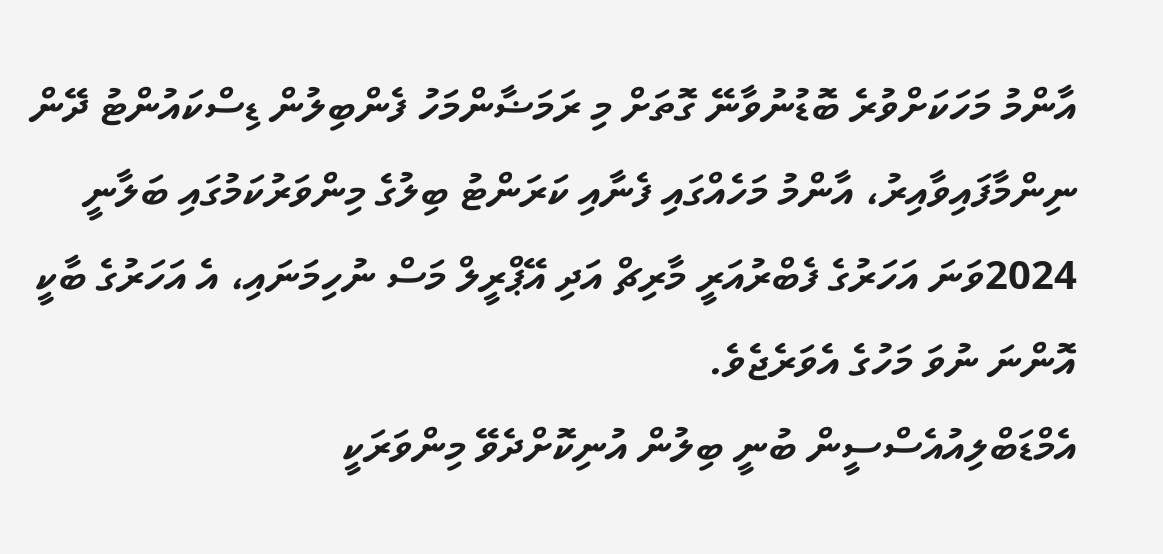އާންމު މަހަކަށްވުރެ ބޮޑުނުވާނޭ ގޮތަށް މި ރަމަޟާންމަހު ފެންބިލުން ޑިސްކައުންޓު ދޭން ނިންމާފައިވާއިރު، އާންމު މަހެއްގައި ފެނާއި ކަރަންޓު ބިލުގެ މިންވަރުކަމުގައި ބަލާނީ 2024ވަނަ އަހަރުގެ ފެބްރުއަރީ މާރިޗް އަދި އޭޕްރީލް މަސް ނުހިމަނައި، އެ އަހަރުގެ ބާކީ އޮންނަ ނުވަ މަހުގެ އެވަރެޖެވެ.
އެމްޑަބްލިއުއެސްސީން ބުނީ ބިލުން އުނިކޮށްދެވޭ މިންވަރަކީ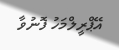އޭޕްރީލްމަހު ފޮނުވާ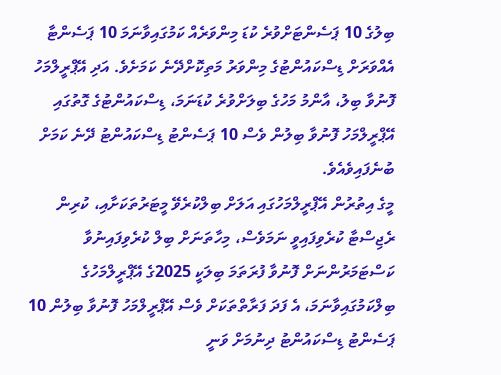ބިލުގެ 10 ޕަސެންޓަށްވުރެ ކުޑަ މިންވަރެއް ކަމުގައިވާނަމަ 10 ޕަސެންޓާ އެއްވަރަށް ޑިސްކައުންޓުގެ މިންވަރު މަތިކޮށްދޭނެ ކަމަށެވެ. އަދި އޭޕްރީލްމަހު ފޮނުވާ ބިލު، އާންމު މަހުގެ ބިލަށްވުރެ ކުޑަނަމަ، ޑިސްކައުންޓުގެ ގޮތުގައި އޭޕްރީލްމަހު ފޮނުވާ ބިލުން ވެސް 10 ޕަސެންޓު ޑިސްކައުންޓު ދޭނެ ކަމަށް ބުނެފައިވެއެވެ.
މީގެ އިތުރުން އޭޕްރީލްމަހުގައި އަލަށް ބިލްކުރެވޭ މީޓަރުތަކަށާއި، ކުރިން ރެޖިސްޓާ ކުރެވިފައިވީ ނަމަވެސް، މިހާތަނަށް ބިލް ކުރެވިފައިނުވާ ކަސްޓަމަރުންނަށް ފޮނުވާ ފުރަތަމަ ބިލަކީ 2025ގެ އޭޕްރީލްމަހުގެ ބިލްކަމުގައިވާނަމަ، އެ ފަދަ ފަރާތްތަކަށް ވެސް އޭޕްރީލްމަހު ފޮނުވާ ބިލުން 10 ޕަސެންޓު ޑިސްކައުންޓު ދިނުމަށް ވަނީ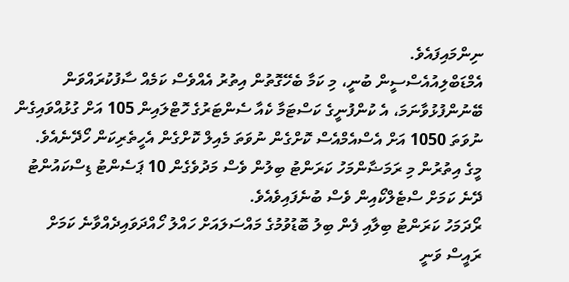ނިންމައިފައެވެ.
އެމްޑަބްލިއުއެސްސީން ބުނީ، މި ކަމާ ބެހޭގޮތުން އިތުރު އެއްވެސް ކަމެއް ސާފުކުރައްވަން ބޭނުންފުޅުވާނަމަ، އެ ކުންފުނީގެ ކަސްޓަމާ ކެއާ ސެންޓަރުގެ ހޮޓްލައިން 105 އަށް ގުޅުއްވައިގެން ނުވަތަ 1050 އަށް އެސްއެމްއެސް ކޮށްގެން ނުވަތަ މެއިލް ކޮށްގެން އެހީތެރިކަން ހޯދޭނެއެވެ.
މީގެ އިތުރުން މި ރަމަޟާންމަހު ކަރަންޓު ބިލުން ވެސް މަދުވެގެން 10 ޕަސެންޓު ޑިސްކައުންޓު ދޭނެ ކަމަށް ސްޓެލްކޯއިން ވެސް ބުނެފައިވެއެވެ.
ރޯދަމަހު ކަރަންޓު ބިލާއި ފެން ބިލު ބޮޑުވުމުގެ މައްސަލައަށް ހައްލު ހޯއްދަވައިދެއްވާނެ ކަމަށް ރައީސް ވަނީ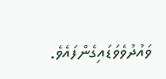ވައުދުވެވަޑައިގެންފައެވެ.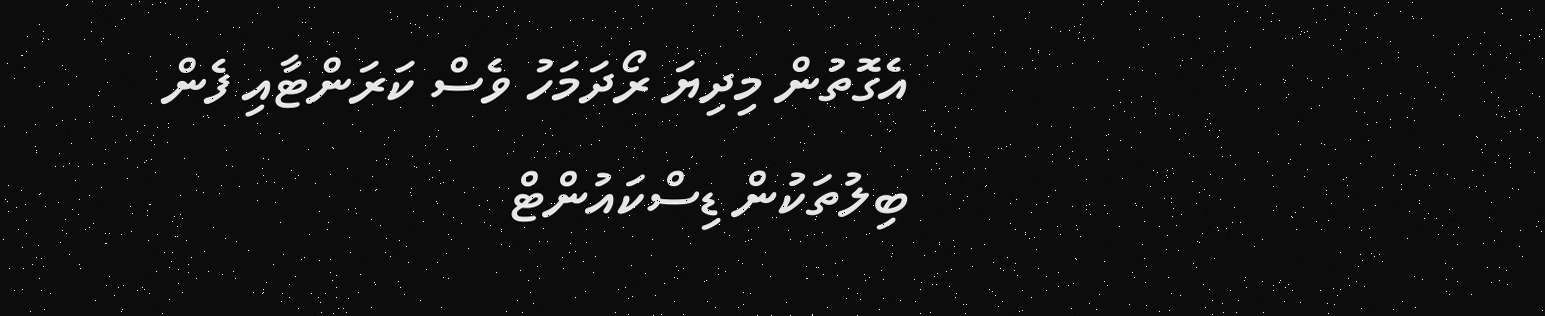އެގޮތުން މިދިޔަ ރޯދަމަހު ވެސް ކަރަންޓާއި ފެން ބިލުތަކުން ޑިސްކައުންޓް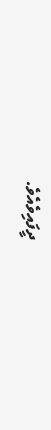ދީފައިވެއެވެ.